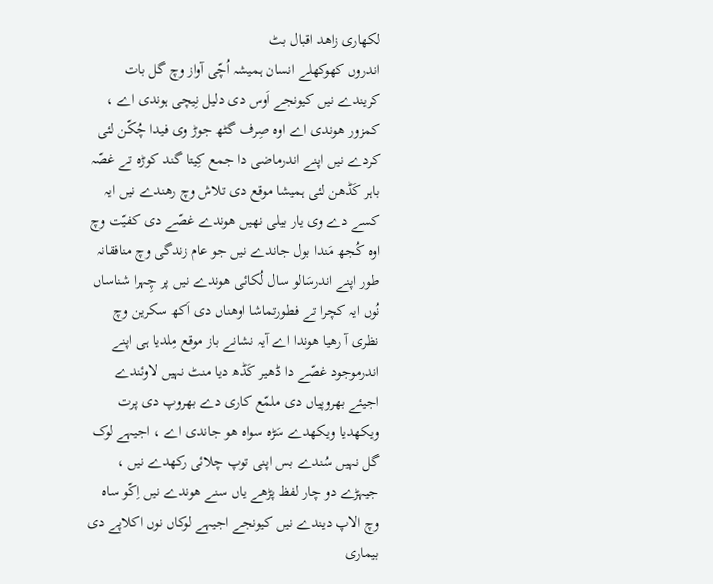لکھاری زاھد اقبال بٹ
اندروں کھوکھلے انسان ہمیشہ اُچّی آواز وچ گل بات کریندے نیں کیونجے اَوس دی دلیل نِیچی ہوندی اے ، کمزور ھوندی اے اوہ صِرف گٹھ جوڑ وی فیدا چُکّن لئی کردے نیں اپنے اندرماضی دا جمع کِیتا گند کوڑہ تے غصّہ باہر کَڈھن لئی ہمیشا موقع دی تلاش وچ رھندے نیں ایہ کسے دے وی یار بیلی نھیں ھوندے غصّے دی کفیّت وچ اوہ کُجھ مَندا بول جاندے نیں جو عام زندگی وچ منافقانہ طور اپنے اندرسَالو سال لُکائی ھوندے نیں پر چِہرا شناساں نُوں ایہ کچرا تے فطورتماشا اوھناں دی اَکھ سکرین وچ نظری آ رھیا ھوندا اے آیہ نشانے باز موقع مِلدیا ہی اپنے اندرموجود غصّے دا ڈھیر کَڈھ دیا منٹ نہیں لاوئندے اجیئے بھروپیاں دی ملمّع کاری دے بھروپ دی پرت ویکھدیا ویکھدے سَڑہ سواہ ھو جاندی اے ، اجیہے لوک گل نہیں سُندے بس اپنی توپ چلائی رکھدے نیں ، جیہڑے دو چار لفظ پڑھے یاں سنے ھوندے نیں اِکّو ساہ وچ الاپ دیندے نیں کیونجے اجیہے لوکاں نوں اکلاپے دی بیماری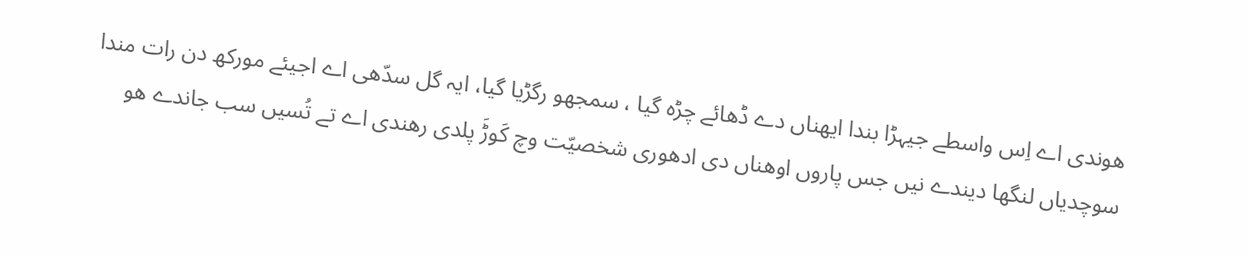ھوندی اے اِس واسطے جیہڑا بندا ایھناں دے ڈھائے چڑہ گیا ، سمجھو رگڑیا گیا، ایہ گل سدّھی اے اجیئے مورکھ دن رات مندا سوچدیاں لنگھا دیندے نیں جس پاروں اوھناں دی ادھوری شخصیّت وچ کَوڑَ پلدی رھندی اے تے تُسیں سب جاندے ھو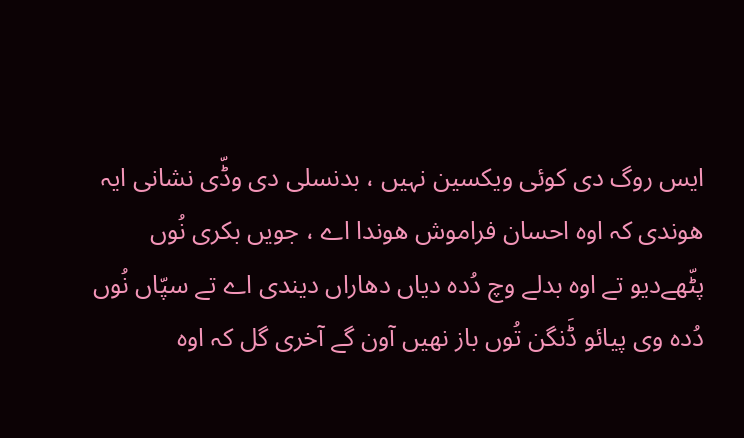ایس روگ دی کوئی ویکسین نہیں ، بدنسلی دی وڈّی نشانی ایہ ھوندی کہ اوہ احسان فراموش ھوندا اے ، جویں بکری نُوں پٹّھےدیو تے اوہ بدلے وچ دُدہ دیاں دھاراں دیندی اے تے سپّاں نُوں دُدہ وی پیائو ڈَنگن تُوں باز نھیں آون گے آخری گل کہ اوہ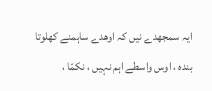ایہ سمجھدے نیں کہ اوھدے ساہمنے کھلوتا بندہ ، اوس واسطے اہم نہیں ، نکمّا ،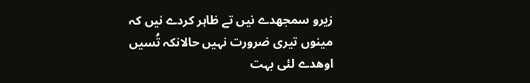زیرو سمجھدے نیں تے ظاہر کردے نیں کہ مینوں تیری ضرورت نہیں حالانکہ تُسیں اوھدے لئی بہت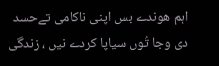اہم ھوندے بس اپنی ناکامی تےحسد دی وجا تُوں سیاپا کردے نیں ، زندگی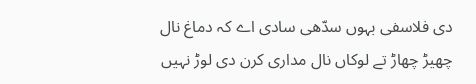دی فلاسفی بہوں سدّھی سادی اے کہ دماغ نال چھیڑ چھاڑ تے لوکاں نال مداری کرن دی لوڑ نہیں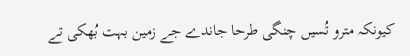کیونکہ مترو تُسیں چنگی طرحا جاندے جے زمین بہت بُھکی تے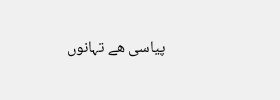پیاسی ھے تہانوں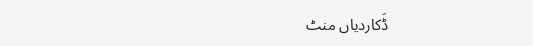ڈَکاردیاں منٹ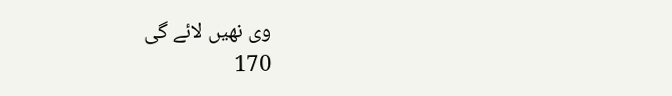وی نھیں لائے گی
170